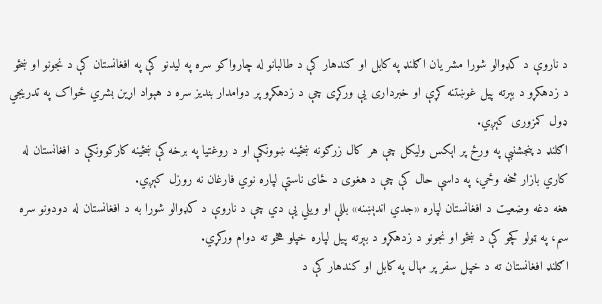د ناروې د کډوالو شورا مشر یان اګلنډ په کابل او کندهار کې د طالبانو له چارواکو سره په لیدنو کې په افغانستان کې د نجونو او ښځو د زدهکړو د بېرته پیل غوښتنه کړې او خبرداری یې ورکړی چې د زدهکړو پر دوامدار بندیز سره د هېواد اړین بشري ځواک په تدریجي ډول کمزوری کېږي.
اګلنډ د پنجشنبې په ورځ پر اېکس ولیکل چې هر کال زرګونه ښځینه ښوونکې او د روغتیا په برخه کې ښځینه کارکوونکې د افغانستان له کاري بازار څخه وځي، په داسې حال کې چې د هغوی د ځای ناستې لپاره نوي فارغان نه روزل کېږي.
هغه دغه وضعیت د افغانستان لپاره «جدي اندېښنه» بللې او ویلي یې دي چې د ناروې د کډوالو شورا به د افغانستان له دودونو سره سم، په ټولو کچو کې د ښځو او نجونو د زدهکړو د بېرته پیل لپاره خپلو هڅو ته دوام ورکړي.
اګلنډ افغانستان ته د خپل سفر پر مهال په کابل او کندهار کې د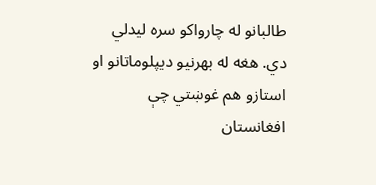طالبانو له چارواکو سره لیدلي دي. هغه له بهرنیو دیپلوماتانو او استازو هم غوښتي چې افغانستان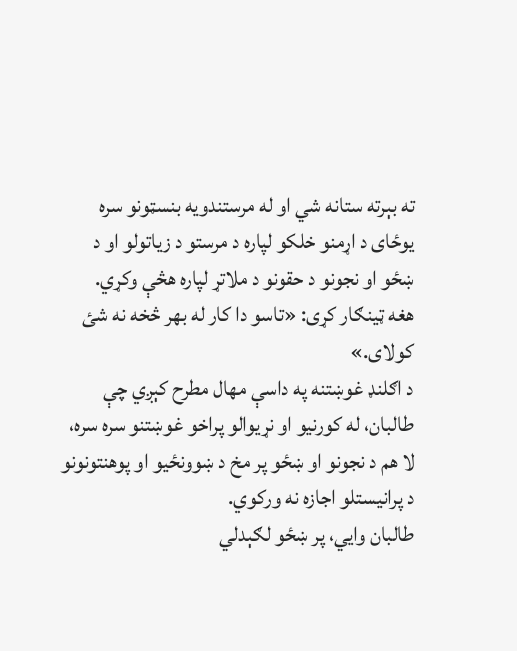ته بېرته ستانه شي او له مرستندویه بنسټونو سره یوځای د اړمنو خلکو لپاره د مرستو د زیاتولو او د ښځو او نجونو د حقونو د ملاتړ لپاره هڅې وکړي.
هغه ټینګار کړی: «تاسو دا کار له بهر څخه نه شئ کولای.»
د اګلنډ غوښتنه په داسې مهال مطرح کېږي چې طالبان، له کورنیو او نړیوالو پراخو غوښتنو سره سره، لا هم د نجونو او ښځو پر مخ د ښوونځیو او پوهنتونونو د پرانیستلو اجازه نه ورکوي.
طالبان وايي، پر ښځو لګېدلي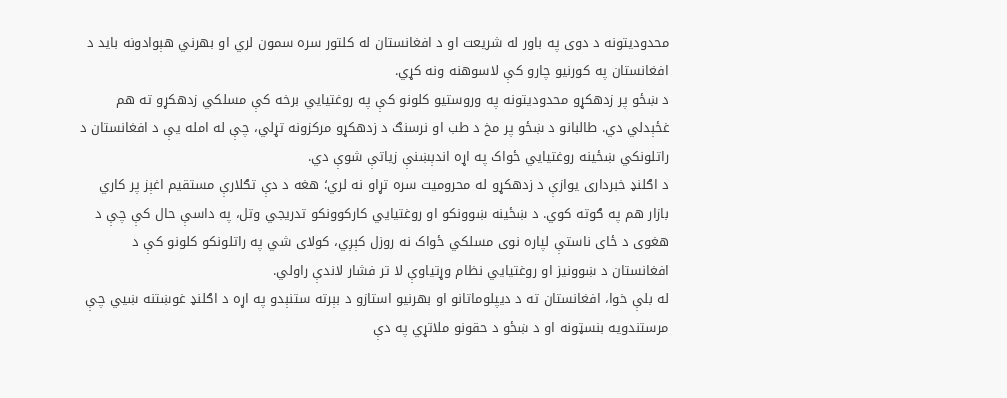محدودیتونه د دوی په باور له شریعت او د افغانستان له کلتور سره سمون لري او بهرني هېوادونه باید د افغانستان په کورنیو چارو کې لاسوهنه ونه کړي.
د ښځو پر زدهکړو محدودیتونه په وروستیو کلونو کې په روغتیايي برخه کې مسلکي زدهکړو ته هم غځېدلي دي. طالبانو د ښځو پر مخ د طب او نرسنګ د زدهکړو مرکزونه تړلي، چې له امله یې د افغانستان د راتلونکي ښځینه روغتیايي ځواک په اړه اندېښنې زیاتې شوې دي.
د اګلنډ خبرداری یوازې د زدهکړو له محرومیت سره تړاو نه لري؛ هغه د دې تګلارې مستقیم اغېز پر کاري بازار هم په ګوته کوي. د ښځینه ښوونکو او روغتیايي کارکوونکو تدریجي وتل، په داسې حال کې چې د هغوی د ځای ناستې لپاره نوی مسلکي ځواک نه روزل کېږي، کولای شي په راتلونکو کلونو کې د افغانستان د ښوونیز او روغتیايي نظام وړتیاوې لا تر فشار لاندې راولي.
له بلې خوا، افغانستان ته د دیپلوماتانو او بهرنیو استازو د بېرته ستنېدو په اړه د اګلنډ غوښتنه ښيي چې مرستندویه بنسټونه او د ښځو د حقونو ملاتړي په دې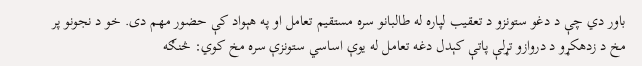باور دي چې د دغو ستونزو د تعقیب لپاره له طالبانو سره مستقیم تعامل او په هېواد کې حضور مهم دی. خو د نجونو پر مخ د زدهکړو د دروازو تړلې پاتې کېدل دغه تعامل له یوې اساسي ستونزې سره مخ کوي: څنګه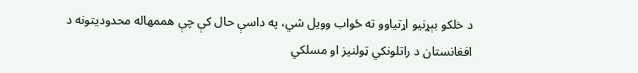د خلکو بېړنیو اړتیاوو ته ځواب وویل شي، په داسې حال کې چې هممهاله محدودیتونه د افغانستان د راتلونکي ټولنیز او مسلکي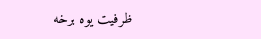ظرفیت یوه برخه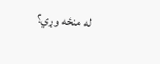له منځه وړي؟